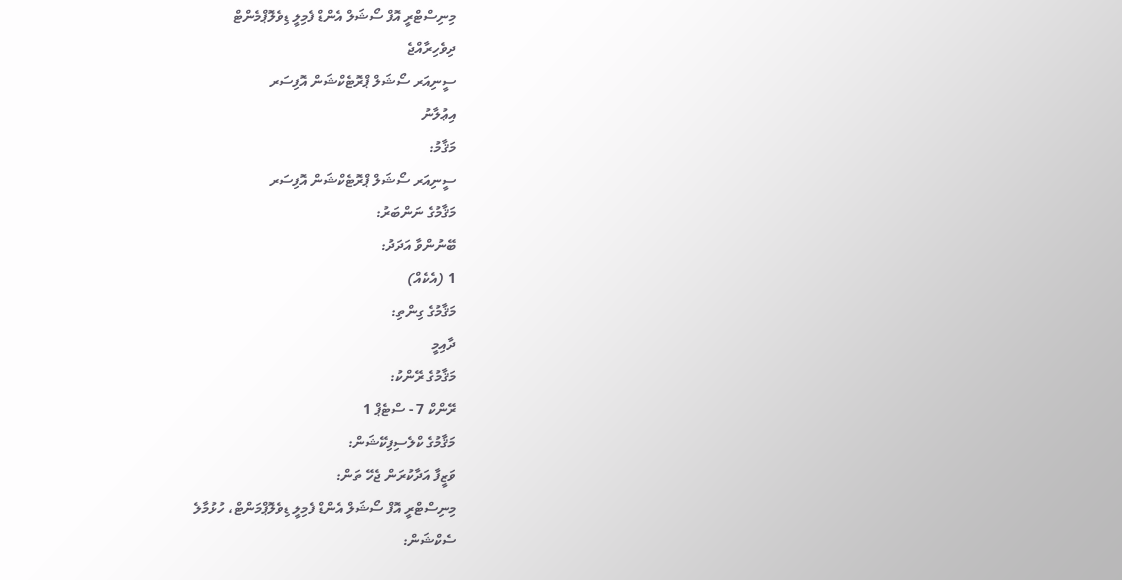މިނިސްޓްރީ އޮފް ސޯޝަލް އެންޑް ފެމިލީ ޑިވެލޮޕްމެންޓް
ދިވެހިރާއްޖެ
ސީނިއަރ ސޯޝަލް ޕްރޮޓެކްޝަން އޮފިސަރ
އިޢުލާނު
މަޤާމު:
ސީނިއަރ ސޯޝަލް ޕްރޮޓެކްޝަން އޮފިސަރ
މަޤާމުގެ ނަންބަރު:
ބޭނުންވާ އަދަދު:
1 (އެކެއް)
މަޤާމުގެ ގިންތި:
ދާއިމީ
މަޤާމުގެ ރޭންކު:
ރޭންކް 7 - ސްޓެޕް 1
މަޤާމުގެ ކްލެސިފިކޭޝަން:
ވަޒީފާ އަދާކުރަން ޖެހޭ ތަން:
މިނިސްޓްރީ އޮފް ސޯޝަލް އެންޑް ފެމިލީ ޑިވެލޮޕްމަންޓް، ހުޅުމާލެ
ސެކްޝަން: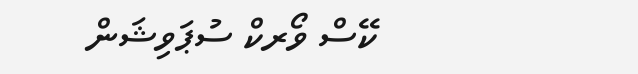ކޭސް ވޯރކް ސުޕަވިޝަން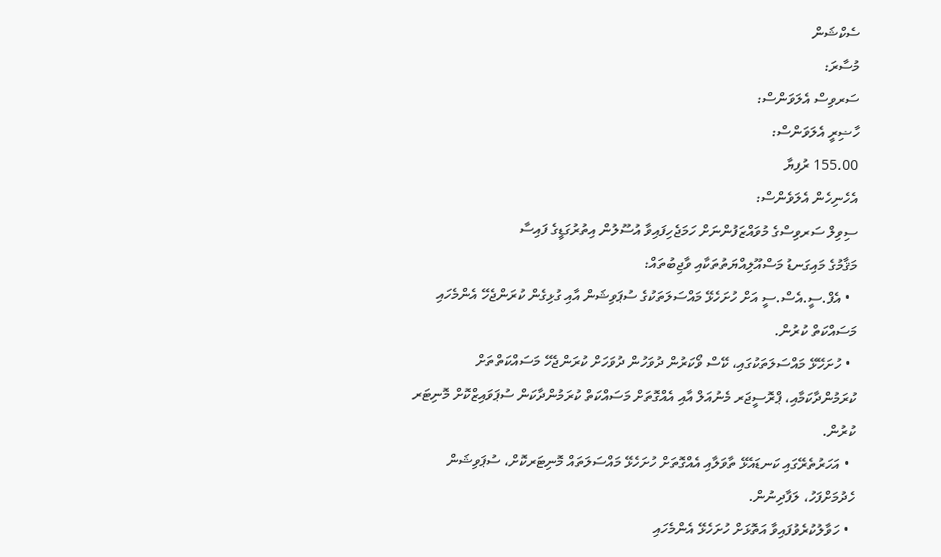ސެކްޝަން
މުސާރަ:
ސަރވިސް އެލަވަންސް:
ހާޟިރީ އެލަވަންސް:
155.00 ރުފިޔާ
އެހެނިހެން އެލަވެންސް:
ސިވިލް ސަރވިސްގެ މުވައްޒަފުންނަށް ހަމަޖެހިފައިވާ އުސޫލުން އިތުރުގަޑީގެ ފައިސާ
މަޤާމުގެ މައިގަނޑު މަސްއޫލިއްޔަތުތަކާއި ވާޖިބުތައް:
  • އެފް.ސީ.އެސް.ސީ އަށް ހުށަހެޅޭ މައްސަލަތަކުގެ ސުޕަވިޝަން އާއި ގުޅިގެން ކުރަންޖެހޭ އެންމެހައި މަސައްކަތް ކުރުން.
  • ހުށަހޭޅޭ މައްސަލަތަކުގައި، ކޭސް ވޯކަރުން ދުވަހުން ދުވަހަށް ކުރަންޖެހޭ މަސައްކަތްތަށް ކުރަމުންދާކަމާއި، ޕްރޮސީޖަރ މެނުއަލް އާއި އެއްގޮތަށް މަސައްކަތް ކުރަމުންދާކަން ސުޕަވައިޒްކޮށް މޮނިޓަރ ކުރުން.
  • އަހަރުތެރޭގައި ކަނޑައެޅޭ ތާވަލާއި އެއްގޮތަށް ހުށަހެޅޭ މައްސަލަތައް މޮނިޓަރކޮށް، ސުޕަވިޝަން ހެދުމަށްފަހު، ލަފާދިނުން.
  • ހަވާލުކުރެވުފައިވާ އަތޮޅަށް ހުށަހެޅޭ އެންމެހައި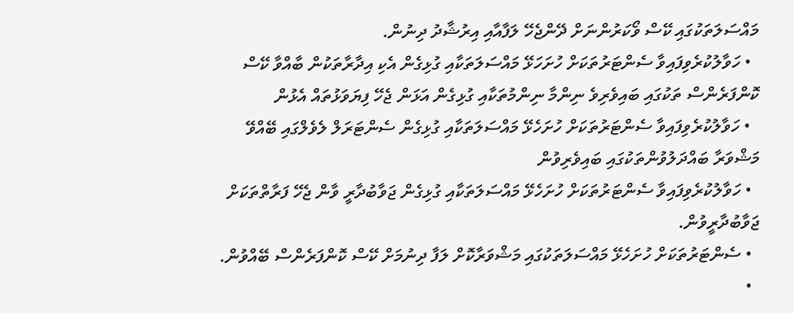މައްސަލަތަކުގައި ކޭސް ވޯކަރުންނަށް ދޭންޖެހޭ ލަފާއާއި އިރުޝާދު ދިނުން.
  • ހަވާލުކުރެވިފައިވާ ސެންޓަރުތަކަށް ހުށަހަޅޭ މައްސަލަތަކާއި ގުޅިގެން އެކި އިދާރާތަކުން ބާއްވާ ކޭސް ކޮންފަރެންސް ތަކުގައި ބައިވެރިވެ ނިންމާ ނިންމުތަކާއި ގުޅިގެން އަޅަން ޖެހޭ ފިޔަވަޅުތައް އެޅުން
  • ހަވާލުކުރެވިފައިވާ ސެންޓަރުތަކަށް ހުށަހެޅޭ މައްސަލަތަކާއި ގުޅިގެން ސެންޓަރަލް ލެވެލްގައި ބޭއްވޭ މަޝްވަރާ ބައްދަލުވުންތަކުގައި ބައިވެރިވުން
  • ހަވާލުކުރެވިފައިވާ ސެންޓަރުތަކަށް ހުށަހެޅޭ މައްސަލަތަކާއި ގުޅިގެން ޖަވާބުދާރީ ވާން ޖެހޭ ފަރާތްތަކަށް ޖަވާބުދާރީވުން.
  • ސެންޓަރުތަކަށް ހުށަހެޅޭ މައްސަލަތަކުގައި މަޝްވަރާކޮށް ލަފާ ދިނުމަށް ކޭސް ކޮންފަރެންސް ބޭއްވުން.
  •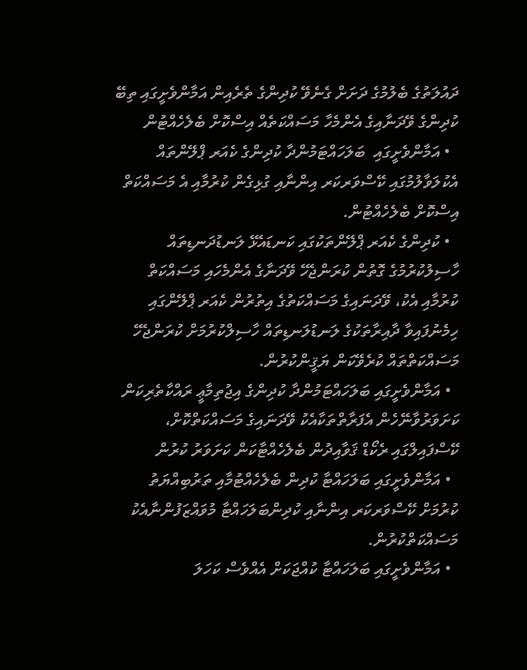ދައުލަތުގެ ބެލުމުގެ ދަށަށް ގެނެވޭ ކުދިންގެ ތެރެއިން އަމާންވެށީގައި ތިބޭ ކުދިންގެ ވޭދަނާއިގެ އެންމެހާ މަސައްކަތެއް އިސްކޮށް ބެލެހެއްޓުން
  • އަމާންވެށީގައި  ބަލަހައްޓަމުންދާ ކުދިންގެ ކެއަރ ޕްލޭންތައް އެކުލަވާލުމުގައި ކޭސްވަރކަރ އިންނާއި ގުޅިގެން ކުރުމާއި އެ މަސައްކަތް އިސްކޮށް ބެލެހެއްޓުން.
  • ކުދިންގެ ކެއަރ ޕްލޭންތަކުގައި ކަނޑައެޅޭ ލަނޑުދަނޑިތައް ހާސިލުކުރުމުގެ ގޮތުން ކުރަންޖެހޭ ވޭދަނާގެ އެންމެހައި މަސައްކަތް ކުރުމާއި އެކު، ވޭދަނައިގެ މަސައްކަތުގެ އިތުރުން ކެއަރ ޕްލޭންގައި ހިމެނުފައިވާ ދާއިރާތަކުގެ ލަނޑުލަނޑިތައް ހާސިލްކުރުމަށް ކުރަންޖެހޭ މަސައްކަތްތައް ކުރެވޭކަން ޔަޤީންކުރުން.
  • އަމާންވެށީގައި ބަލަހައްޓަމުންދާ ކުދިންގެ އިޖުތިމާޢީ ރައްކާތެރިކަން ކަށަވަރުވާނޭހެން އެފަރާތްތަކާއެކު ވޭދަނައިގެ މަސައްކަތްކޮށް، ކޭސްފައިލްގައި ރެކޯޑް ޤަވާއިދުން ބެލެހެއްޓާކަން ކަށަވަރު ކުރުން
  • އަމާންވެށީގައި ބަލަހައްޓާ ކުދިން ބެލެހެއްޓުމާއި ތަރުބިއްޔަތު ކުރުމަށް ކޭސްވަރކަރ އިންނާއި ކުދިންބަލަހައްޓާ މުވައްޒަފުންނާއެކު މަސައްކަތްކުރުން.
  • އަމާންވެށީގައި ބަލަހައްޓާ ކުއްޖަކަށް އެއްވެސް ކަހަލަ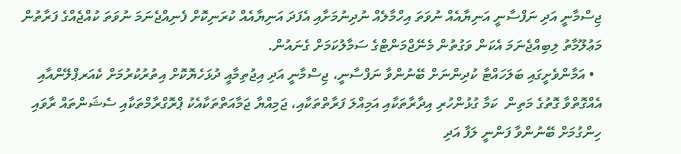ޖިސްމާނީ އަދި ނަފްސާނީ އަނިޔާއެއް ނުވަތަ އިހްމާލެއް ނުދިނުމަށާއި އެފަދަ އަނިޔާއެއް ކުރަނިކޮށް ފެނިއްޖެނަމަ ނުވަތަ ކުއްޖެއްގެ ފަރާތުން މަޢުލޫމާތު ލިބިއްޖެނަމަ އެކަން ވަގުތުން މެނޭޖްމަންޓްގެ ސަމާލުކަމަށް ގެނައުން.
  • އަމާންވެށީގައި ބަލަހައްޓާ ކުދިންނަށް ބޭނުންވާ ނަފްސާނީ، ޖިސްމާނީ އަދި އިޖުތިމާއީ ދުޅަހެޔޮކޮށް އިތުރުކުރުމަށް ކެއަރޕްލޭންއާއި އެއްގޮތްވާ ގޮތުގެ މަތިން  ކަމާ ގުޅުންހުރި އިދާރާތަކާއި އަމިއްލަ ފަރާތްތަކާއި، ޖަމިއްޔާ ޖަމާއަތްތަކާއެކު ޕްރޮގްރާމްތަކާއި ސެޝަންތައް ރާވައި ހިންގުމަށް ބޭނުންވާ ފަންނީ ލަފާ އަދި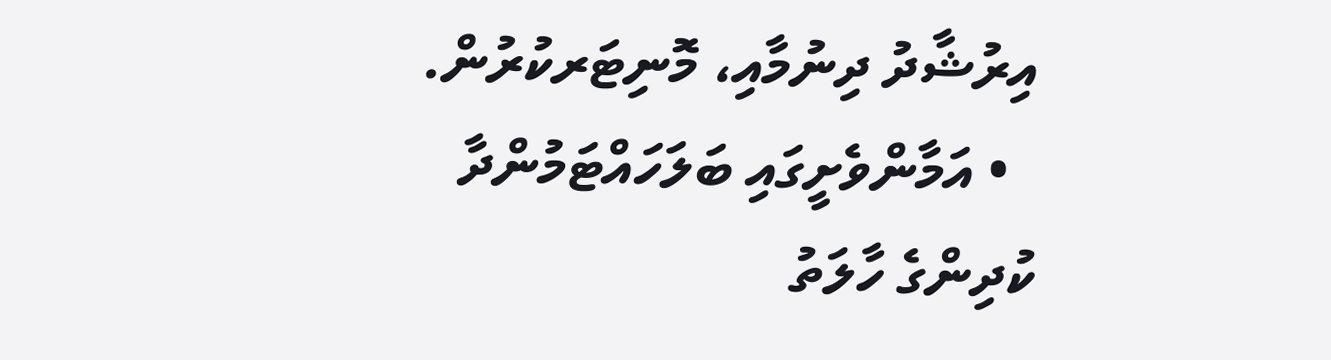އިރުޝާދު ދިނުމާއި، މޮނިޓަރކުރުން.
  • އަމާންވެށީގައި ބަލަހައްޓަމުންދާ ކުދިންގެ ހާލަތު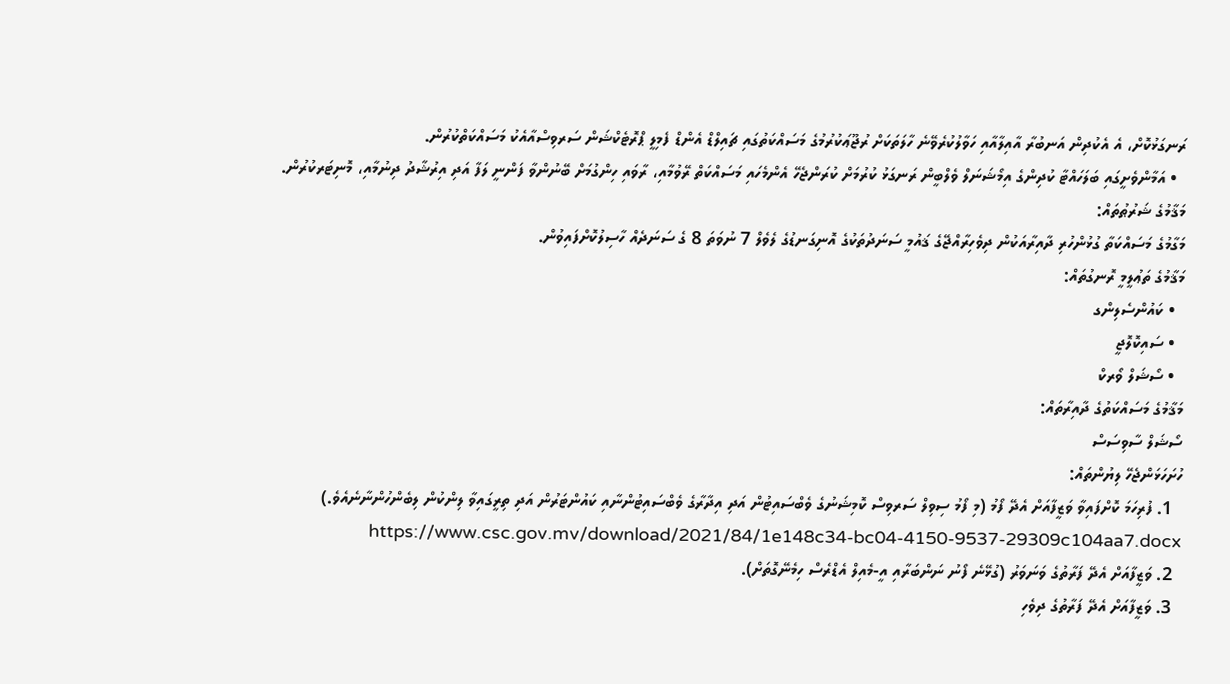ރަނގަޅުކޮށް، އެ އެކުދިން އަނބުރާ އާއިލާއާއި ހަވާލުކުރެވޭނެ ހާލަތަކަށް ރުޖޫޢަކުރުމުގެ މަސައްކަތުގައި ޗައިލްޑް އެންޑް ފެމިލީ ޕްރޮޓެކްޝަން ސަރވިސްއާއެކު މަސައްކަތްކުރުން.
  • އަމާންވެށީގައި ބަލަހައްޓާ ކުދިންގެ އިމޯޝަނަލް ވެލްބީން ރަނގަޅު ކުރުމަށް ކުރަންޖެހޭ އެންމެހައި މަސައްކަތް ރޭވުމާއި، ރާވައި ހިންގުމަށް ބޭނުންވާ ފަންނީ ލަފާ އަދި އިރުޝާދު ދިނުމާއި، މޮނިޓަރކުރުން.
މަޤާމުގެ ޝަރުޠުތައް:
މަގާމުގެ މަސައްކަތާ ގުޅުންހުރި ދާއިރާއަކުން ދިވެހިރާއްޖޭގެ ޤައުމީ ސަނަދުތަކުގެ އޮނިގަނޑުގެ ލެވެލް 7 ނުވަތަ 8 ގެ ސަނަދެއް ހާސިލުކޮށްފައިވުން.
މަޤާމުގެ ތަޢުލީމީ ރޮނގުތައް:
  • ކައުންސެލިންގ
  • ސައިކޮލޮޖީ
  • ސޯޝަލް ވޯރކް
މަޤާމުގެ މަސައްކަތުގެ ދާއިރާތައް:
ސޯޝަލް ސާވިސަސް
ހުށަހަޅަންޖެހޭ ލިޔުންތައް:
  1. ފުރިހަމަ ކޮށްފައިވާ ވަޒީފާއަށް އެދޭ ފޯމު (މި ފޯމު ސިވިލް ސަރވިސް ކޮމިޝަނުގެ ވެބްސައިޓުން އަދި އިދާރާގެ ވެބްސައިޓުންނާއި ކައުންޓަރުން އަދި ތިރީގައިވާ ލިންކުން ލިބެންހުންނާނެއެވެ.)  https://www.csc.gov.mv/download/2021/84/1e148c34-bc04-4150-9537-29309c104aa7.docx
  2. ވަޒީފާއަށް އެދޭ ފަރާތުގެ ވަނަވަރު (ގުޅޭނެ ފޯނު ނަންބަރާއި އީ-މެއިލް އެޑްރެސް ހިމެނޭގޮތަށް).
  3. ވަޒީފާއަށް އެދޭ ފަރާތުގެ ދިވެހި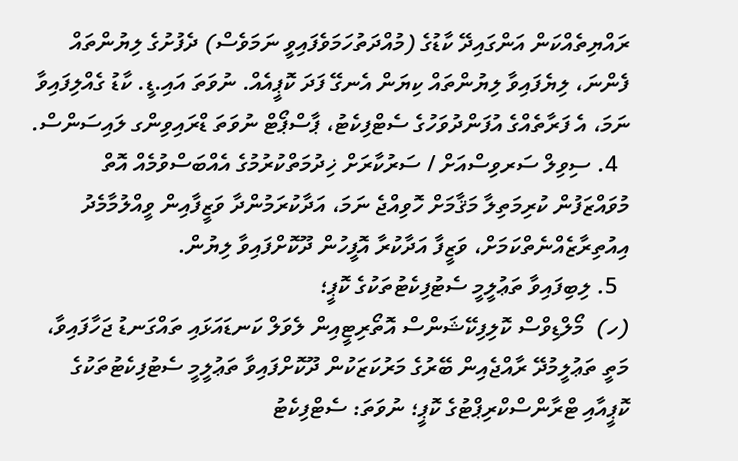ރައްޔިތެއްކަން އަންގައިދޭ ކާޑުގެ (މުއްދަތުހަމަވެފައިވީ ނަމަވެސް) ދެފުށުގެ ލިޔުންތައް ފެންނަ، ލިޔެފައިވާ ލިޔުންތައް ކިޔަން އެނގޭ ފަދަ ކޮޕީއެއް. ނުވަތަ އައި.ޑީ. ކާޑު ގެއްލިފައިވާ ނަމަ، އެ ފަރާތެއްގެ އުފަންދުވަހުގެ ސެޓްފިކެޓު، ޕާސްޕޯޓް ނުވަތަ ޑްރައިވިންގ ލައިސަންސް.
  4. ސިވިލް ސަރވިސްއަށް / ސަރުކާރަށް ޚިދުމަތްކުރުމުގެ އެއްބަސްވުމެއް އޮތް މުވައްޒަފުން ކުރިމަތިލާ މަޤާމަށް ހޮވިއްޖެ ނަމަ، އަދާކުރަމުންދާ ވަޒީފާއިން ވީއްލުމާމެދު އިއުތިރާޒެއްނެތްކަމަށް، ވަޒީފާ އަދާކުރާ އޮފީހުން ދޫކޮށްފައިވާ ލިޔުން.
  5. ލިބިފައިވާ ތަޢުލީމީ ސެޓުފިކެޓުތަކުގެ ކޮޕީ؛
(ހ)  މޯލްޑިވްސް ކޮލިފިކޭޝަންސް އޮތޯރިޓީއިން ލެވަލް ކަނޑައަޅައި ތައްގަނޑު ޖަހާފައިވާ، މަތީ ތަޢުލީމުދޭ ރާއްޖެއިން ބޭރުގެ މަރުކަޒަކުން ދޫކޮށްފައިވާ ތަޢުލީމީ ސެޓުފިކެޓުތަކުގެ ކޮޕީއާއި ޓްރާންސްކްރިޕްޓުގެ ކޮޕީ؛ ނުވަތަ: ސެޓްފިކެޓު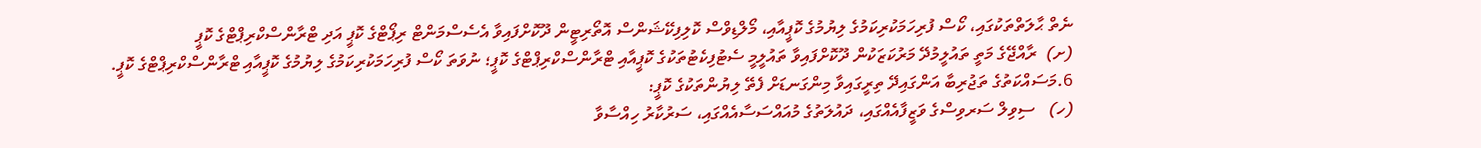ނެތް ޙާލަތްތަކުގައި، ކޯސް ފުރިހަމަކުރިކަމުގެ ލިޔުމުގެ ކޮޕީއާއި، މޯލްޑިވްސް ކޮލިފިކޭޝަންސް އޮތޯރިޓީން ދޫކޮށްފައިވާ އެސެސްމަންޓް ރިޕޯޓްގެ ކޮޕީ އަދި ޓްރާންސްކްރިޕްޓްގެ ކޮޕީ
(ށ)  ރާއްޖޭގެ މަތީ ތައުލީމުދޭ މަރުކަޒަކުން ދޫކޮށްފައިވާ ތައުލީމީ ސެޓުފިކެޓުތަކުގެ ކޮޕީއާއި ޓްރާންސްކްރިޕްޓްގެ ކޮޕީ؛ ނުވަތަ ކޯސް ފުރިހަމަކުރިކަމުގެ ލިޔުމުގެ ކޮޕީއާއި ޓްރާންސްކްރިޕްޓްގެ ކޮޕީ.
6.މަސައްކަތުގެ ތަޖުރިބާ އަންގައިދޭ ތިރީގައިވާ މިންގަނޑަށް ފެތޭ ލިޔުންތަކުގެ ކޮޕީ:
(ހ)   ސިވިލް ސަރވިސްގެ ވަޒީފާއެއްގައި، ދައުލަތުގެ މުއައްސަސާއެއްގައި، ސަރުކާރު ހިއްސާވާ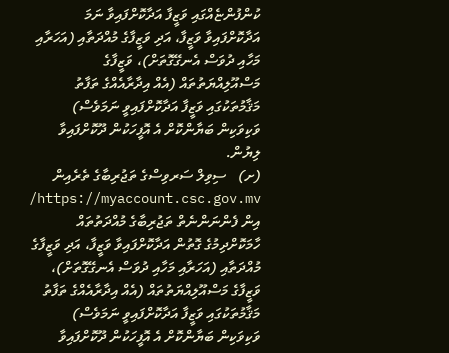ކުންފުންޏެއްގައި ވަޒީފާ އަދާކޮށްފައިވާ ނަމަ އަދާކޮށްފައިވާ ވަޒީފާ، އަދި ވަޒީފާގެ މުއްދަތާއި (އަހަރާއި މަހާއި ދުވަސް އެނގޭގޮތަށް)، ވަޒީފާގެ މަސްއޫލިއްޔަތުތައް (އެއް އިދާރާއެއްގެ ތަފާތު މަޤާމުތަކުގައި ވަޒީފާ އަދާކޮށްފައިވީ ނަމަވެސް) ވަކިވަކިން ބަޔާންކޮށް އެ އޮފީހަކުން ދޫކޮށްފައިވާ ލިޔުން.
(ށ)   ސިވިލް ސަރވިސްގެ ތަޖުރިބާގެ ތެރެއިން https://myaccount.csc.gov.mv/ އިން ފެންނަންނެތް ތަޖުރިބާގެ މުއްދަތުތައް ހާމަކޮށްދިމުގެ ގޮތުން އަދާކޮށްފައިވާ ވަޒީފާ، އަދި ވަޒީފާގެ މުއްދަތާއި (އަހަރާއި މަހާއި ދުވަސް އެނގޭގޮތަށް)، ވަޒީފާގެ މަސްއޫލިއްޔަތުތައް (އެއް އިދާރާއެއްގެ ތަފާތު މަޤާމުތަކުގައި ވަޒީފާ އަދާކޮށްފައިވީ ނަމަވެސް) ވަކިވަކިން ބަޔާންކޮށް އެ އޮފީހަކުން ދޫކޮށްފައިވާ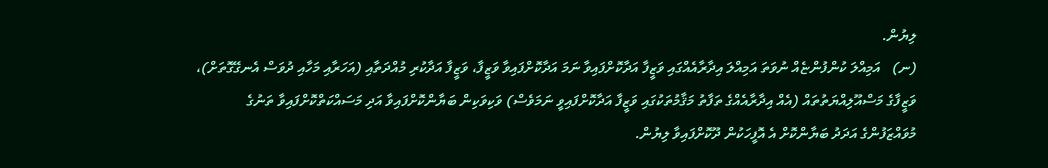ލިޔުން.
(ނ)   އަމިއްލަ ކުންފުންޏެއް ނުވަތަ އަމިއްލަ އިދާރާއެއްގައި ވަޒީފާ އަދާކޮށްފައިވާ ނަމަ އަދާކޮށްފައިވާ ވަޒީފާ، ވަޒީފާ އަދާކުރި މުއްދަތާއި (އަހަރާއި މަހާއި ދުވަސް އެނގޭގޮތަށް)، ވަޒީފާގެ މަސްއޫލިއްޔަތުތައް (އެއް އިދާރާއެއްގެ ތަފާތު މަޤާމުތަކުގައި ވަޒީފާ އަދާކޮށްފައިވީ ނަމަވެސް) ވަކިވަކިން ބަޔާންކޮށްފައިވާ އަދި މަސައްކަތްކޮށްފައިވާ ތަނުގެ މުވައްޒަފުންގެ އަދަދު ބަޔާންކޮށް އެ އޮފީހަކުން ދޫކޮށްފައިވާ ލިޔުން.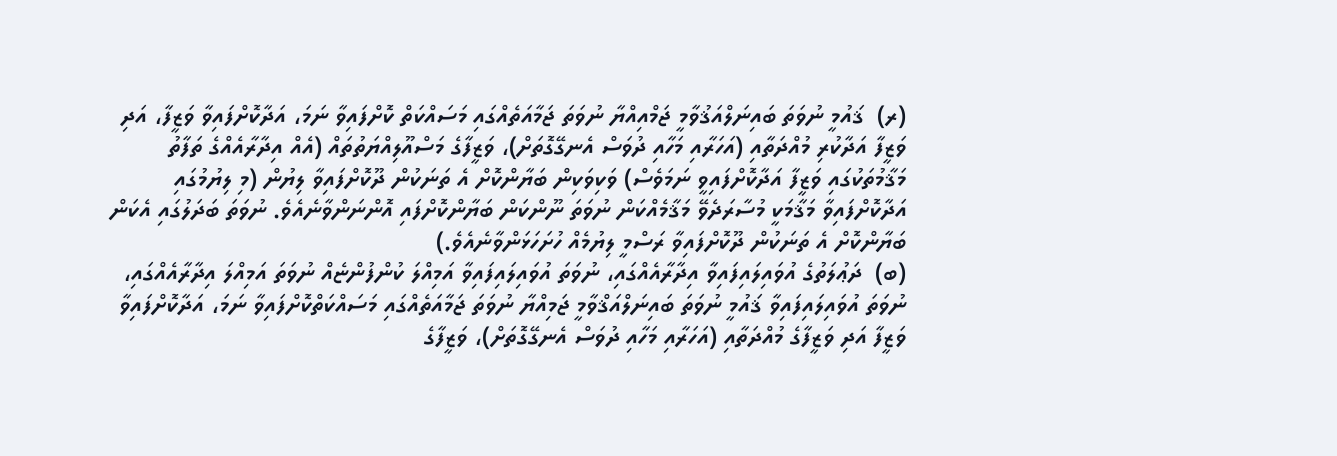(ރ)  ޤައުމީ ނުވަތަ ބައިނަލްއަޤުވާމީ ޖަމްއިއްޔާ ނުވަތަ ޖަމާއަތެއްގައި މަސައްކަތް ކޮށްފައިވާ ނަމަ، އަދާކޮށްފައިވާ ވަޒީފާ، އަދި ވަޒީފާ އަދާކުރި މުއްދަތާއި (އަހަރާއި މަހާއި ދުވަސް އެނގޭގޮތަށް)، ވަޒީފާގެ މަސްއޫލިއްޔަތުތައް (އެއް އިދާރާއެއްގެ ތަފާތު މަޤާމުތަކުގައި ވަޒީފާ އަދާކޮށްފައިވީ ނަމަވެސް) ވަކިވަކިން ބަޔާންކޮށް އެ ތަނަކުން ދޫކޮށްފައިވާ ލިޔުން (މި ލިޔުމުގައި އަދާކޮށްފައިވާ މަޤާމަކީ މުސާރަދެވޭ މަޤާމެއްކަން ނުވަތަ ނޫންކަން ބަޔާންކޮށްފައި އޮންނަންވާނެއެވެ. ނުވަތަ ބަދަލުގައި އެކަން ބަޔާންކޮށް އެ ތަނަކުން ދޫކޮށްފައިވާ ރަސްމީ ލިޔުމެއް ހުށަހަޅަންވާނެއެވެ.)
(ބ)  ދަޢުލަތުގެ އުވައިލައިފައިވާ އިދާރާއެއްގައި، ނުވަތަ އުވައިލައިފައިވާ އަމިއްލަ ކުންފުންޏެއް ނުވަތަ އަމިއްލަ އިދާރާއެއްގައި، ނުވަތަ އުވައިލައިފައިވާ ޤައުމީ ނުވަތަ ބައިނަލްއަޤްވާމީ ޖަމިއްޔާ ނުވަތަ ޖަމާއަތެއްގައި މަސައްކަތްކޮށްފައިވާ ނަމަ، އަދާކޮށްފައިވާ ވަޒީފާ އަދި ވަޒީފާގެ މުއްދަތާއި (އަހަރާއި މަހާއި ދުވަސް އެނގޭގޮތަށް)، ވަޒީފާގެ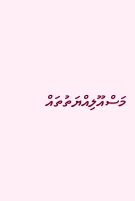މަސްއޫލިއްޔަތުތައް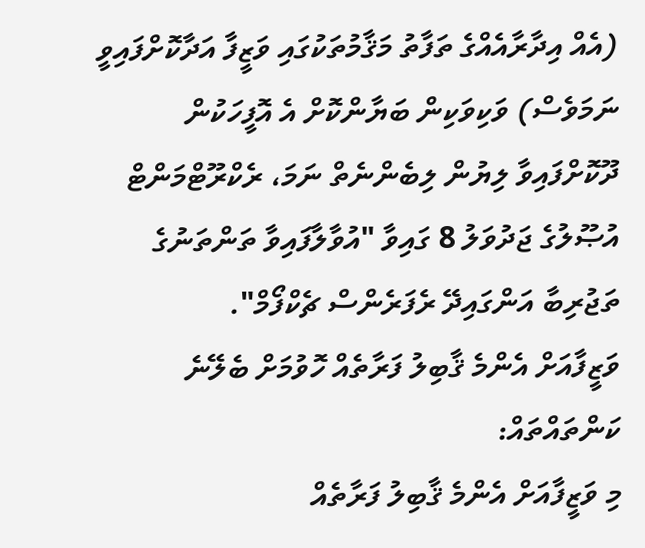(އެއް އިދާރާއެއްގެ ތަފާތު މަޤާމުތަކުގައި ވަޒީފާ އަދާކޮށްފައިވީ ނަމަވެސް) ވަކިވަކިން ބަޔާންކޮށް އެ އޮފީހަކުން ދޫކޮށްފައިވާ ލިޔުން ލިބެންނެތް ނަމަ، ރެކްރޫޓްމަންޓް އުޞޫލުގެ ޖަދުވަލު 8 ގައިވާ "އުވާލާފައިވާ ތަންތަނުގެ ތަޖުރިބާ އަންގައިދޭ ރެފަރެންސް ޗެކްފޯމް".
ވަޒީފާއަށް އެންމެ ޤާބިލު ފަރާތެއް ހޮވުމަށް ބެލޭނެ ކަންތައްތައް:
މި ވަޒީފާއަށް އެންމެ ޤާބިލު ފަރާތެއް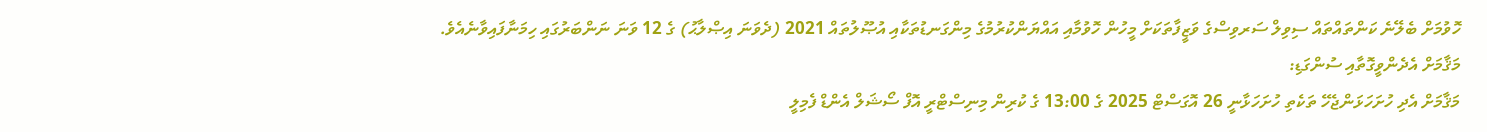ހޮވުމަށް ބެލޭނެ ކަންތައްތައް ސިވިލް ސަރވިސްގެ ވަޒީފާތަކަށް މީހުން ހޮވުމާއި އައްޔަންކުރުމުގެ މިންގަނޑުތަކާއި އުޞޫލުތައް 2021 (ދެވަނަ އިޞްލާޙު) ގެ 12 ވަނަ ނަންބަރުގައި ހިމަނާފައިވާނެއެވެ.
މަޤާމަށް އެދެންވީގޮތާއި ސުންގަޑި:
މަޤާމަށް އެދި ހުށަހަޅަންޖެހޭ ތަކެތި ހުށަހަޅާނީ 26 އޮގަސްޓް 2025 ގެ 13:00 ގެ ކުރިން މިނިސްޓްރީ އޮފް ސޯޝަލް އެންޑް ފެމިލީ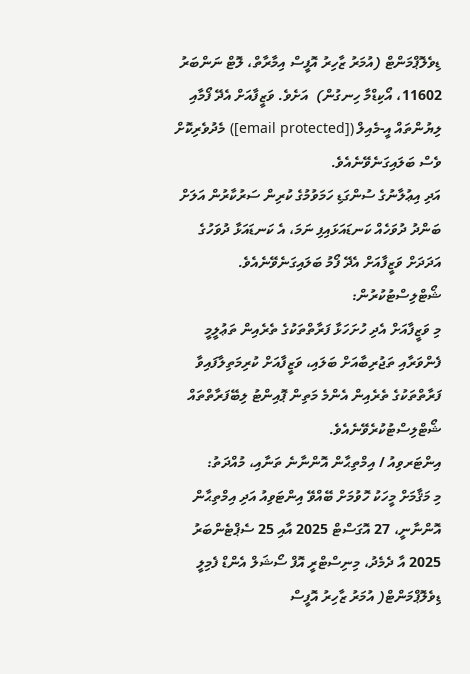ޑިވެލޮޕްމަންޓް (އުމަރު ޒާހިރު އޮފީސް އިމާރާތް، ލޮޓް ނަންބަރު 11602، އޯކިޑްމާ ހިނގުން)  އަށެވެ. ވަޒީފާއަށް އެދޭ ފޯމާއި ލިޔުންތައް އީ-މެއިލް ([email protected]) މެދުވެރިކޮށް ވެސް ބަލައިގަނެވޭނެއެވެ.
އަދި އިޢުލާނުގެ ސުންގަޑި ހަމަވުމުގެ ކުރިން ސަރުކާރުން އަލަށް ބަންދު ދުވަހެއް ކަނޑައަޅައިފި ނަމަ، އެ ކަނޑައަޅާ ދުވަހުގެ އަދަދަށް ވަޒީފާއަށް އެދޭ ފޯމު ބަލައިގަނެވޭނެއެވެ.
ޝޯޓްލިސްޓުކުރުން:
މި ވަޒީފާއަށް އެދި ހުށަހަޅާ ފަރާތްތަކުގެ ތެރެއިން ތަޢުލީމީ ފެންވަރާއި ތަޖުރިބާއަށް ބަލައި، ވަޒީފާއަށް ކުރިމަތިލާފައިވާ ފަރާތްތަކުގެ ތެރެއިން އެންމެ މަތިން ޕޮއިންޓު ލިބޭފަރާތްތައް ޝޯޓްލިސްޓުކުރެވޭނެއެވެ.
އިންޓަރވިއު / އިމްތިޙާން އޮންނާނެ ތަނާއި، މުއްދަތު:
މި މަޤާމަށް މީހަކު ހޮވުމަށް ބޭއްވޭ އިންޓަވިއު އަދި އިމްތިޙާން އޮންނާނީ، 27 އޮގަސްޓް 2025 އާއި 25 ސެޕްޓެންބަރު 2025 އާ ދެމެދު، މިނިސްޓްރީ އޮފް ސޯޝަލް އެންޑް ފެމިލީ ޑިވެލޮޕްމަންޓް( އުމަރު ޒާހިރު އޮފީސް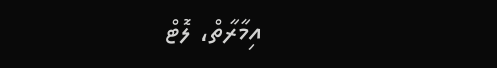އިމާރާތް، ލޮޓް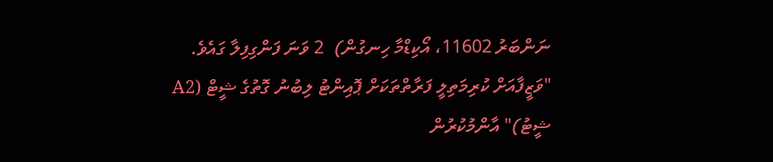ނަންބަރު 11602، އޯކިޑްމާ ހިނގުން)  2 ވަނަ ފަންގިފިލާ ގައެވެ.
"ވަޒީފާއަށް ކުރިމަތިލީ ފަރާތްތަކަށް ޕޮއިންޓު ލިބުނު ގޮތުގެ ޝީޓް (A2 ޝީޓު)" އާންމުކުރުން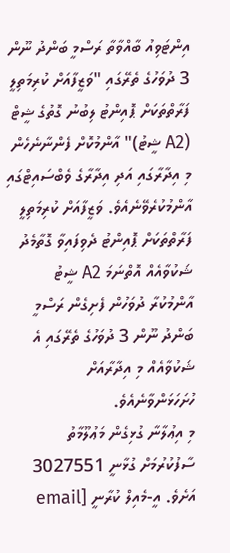އިންޓަވިއު ބާއްވާތާ ރަސްމީ ބަންދު ނޫން 3 ދުވަހުގެ ތެރޭގައި "ވަޒީފާއަށް ކުރިމަތިލީ ފަރާތްތަކަށް ޕޮއިންޓު ލިބުނު ގޮތުގެ ޝީޓް (A2 ޝީޓު)" އާންމުކޮށް ފެންނާނެހެން މި އިދާރާގައި އަދި އިދާރާގެ ވެބްސައިޓްގައި އާންމުކުރެވޭނެއެވެ. ވަޒީފާއަށް ކުރިމަތިލީ ފަރާތްތަކަށް ޕޮއިންޓު ދެވިފައިވާ ގޮތާމެދު ޝަކުވާއެއް އޮތްނަމަ A2 ޝީޓު އާންމުކުރާ ދުވަހުން ފެށިގެން ރަސްމީ ބަންދު ނޫން 3 ދުވަހުގެ ތެރޭގައި އެ ޝަކުވާއެއް މި އިދާރާއަށް ހުށަހަޅަންވާނެއެވެ.
މި އިޢުލާނާ ގުޅިގެން މަޢުލޫމާތު ސާފުކުރުމަށް ގުޅާނީ 3027551 އަށެވެ. އީ-މެއިލް ކުރާނީ [email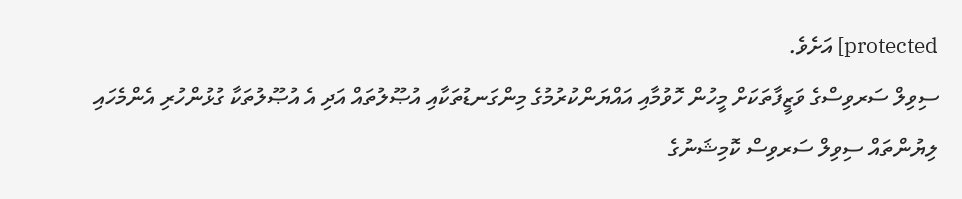protected] އަށެވެ.
ސިވިލް ސަރވިސްގެ ވަޒީފާތަކަށް މީހުން ހޮވުމާއި އައްޔަންކުރުމުގެ މިންގަނޑުތަކާއި އުޞޫލުތައް އަދި އެ އުޞޫލުތަކާ ގުޅުންހުރި އެންމެހައި ލިޔުންތައް ސިވިލް ސަރވިސް ކޮމިޝަނުގެ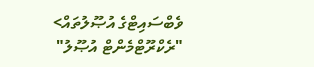ވެބްސައިޓްގެ އުޞޫލުތައް> "ރެކްރޫޓްމެންޓް އުޞޫލު"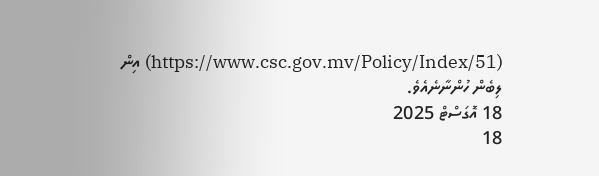(https://www.csc.gov.mv/Policy/Index/51) އިން ލިބެން ހުންނާނެއެވެ.
18 އޮގަސްޓް 2025
18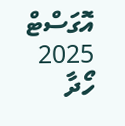އޮގަސްޓް 2025
ހޯދާ